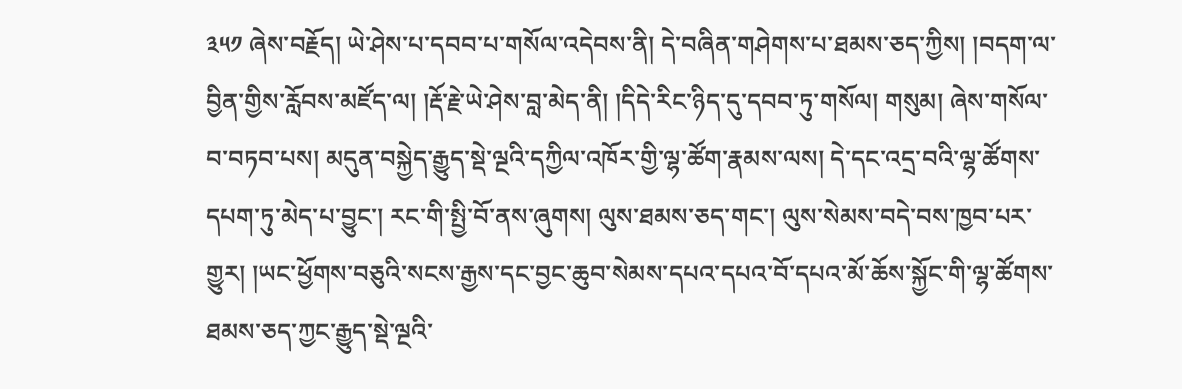༣༥༡ ཞེས་བརྗོད། ཡེ་ཤེས་པ་དབབ་པ་གསོལ་འདེབས་ནི། དེ་བཞིན་གཤེགས་པ་ཐམས་ཅད་ཀྱིས། །བདག་ལ་བྱིན་གྱིས་རློབས་མཛོད་ལ། །རྡོ་རྗེ་ཡེ་ཤེས་བླ་མེད་ནི། །དིདེ་རིང་ཉིད་དུ་དབབ་ཏུ་གསོལ། གསུམ། ཞེས་གསོལ་བ་བཏབ་པས། མདུན་བསྐྱེད་རྒྱུད་སྡེ་ལྔའི་དཀྱིལ་འཁོར་གྱི་ལྷ་ཚོག་རྣམས་ལས། དེ་དང་འདྲ་བའི་ལྷ་ཚོགས་དཔག་ཏུ་མེད་པ་བྱུང་། རང་གི་སྤྱི་བོ་ནས་ཞུགས། ལུས་ཐམས་ཅད་གང་། ལུས་སེམས་བདེ་བས་ཁྱབ་པར་གྱུར། །ཡང་ཕྱོགས་བཅུའི་སངས་རྒྱས་དང་བྱང་ཆུབ་སེམས་དཔའ་དཔའ་བོ་དཔའ་མོ་ཆོས་སྐྱོང་གི་ལྷ་ཚོགས་ཐམས་ཅད་ཀྱང་རྒྱུད་སྡེ་ལྔའི་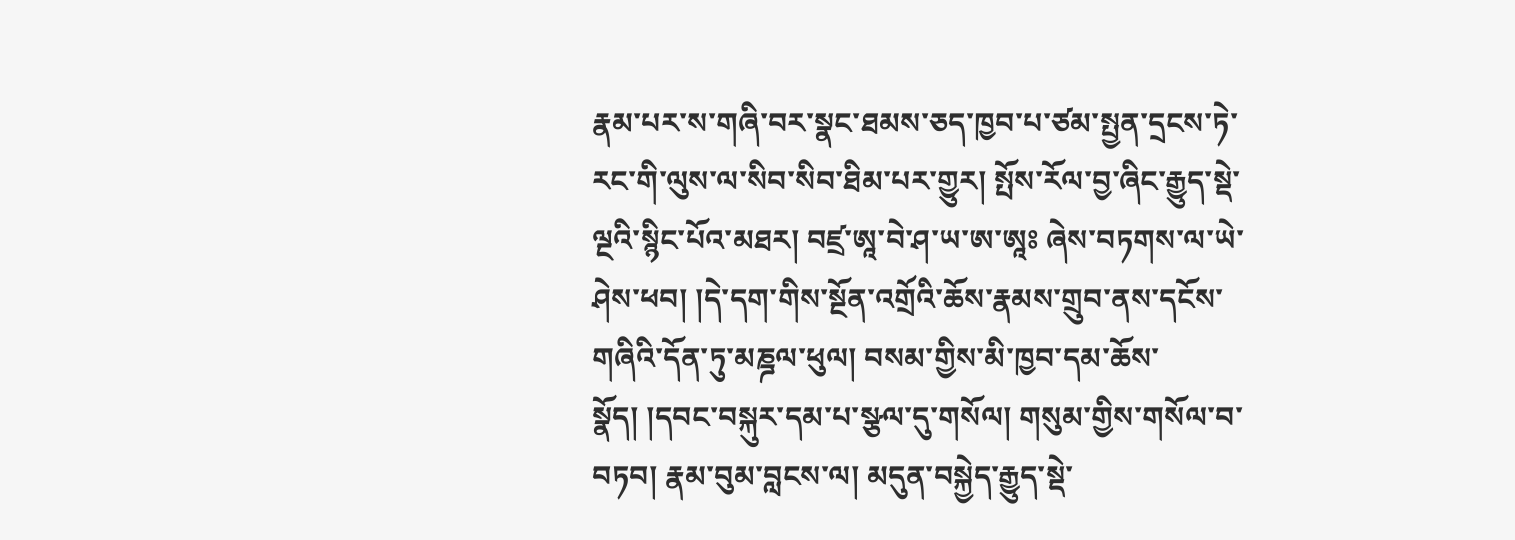རྣམ་པར་ས་གཞི་བར་སྣང་ཐམས་ཅད་ཁྱབ་པ་ཙམ་སྤྱན་དྲངས་ཏེ་རང་གི་ལུས་ལ་སིབ་སིབ་ཐིམ་པར་གྱུར། སྤོས་རོལ་བྱ་ཞིང་རྒྱུད་སྡེ་ལྔའི་སྙིང་པོའ་མཐར། བཛྲ་ཨཱ་བེ་ཤ་ཡ་ཨ་ཨཱཿ ཞེས་བཏགས་ལ་ཡེ་ཤེས་ཕབ། །དེ་དག་གིས་སྔོན་འགྲོའི་ཆོས་རྣམས་གྲུབ་ནས་དངོས་གཞིའི་དོན་ཏུ་མཎྜལ་ཕུལ། བསམ་གྱིས་མི་ཁྱབ་དམ་ཆོས་སྣོད། །དབང་བསྐུར་དམ་པ་སྩལ་དུ་གསོལ། གསུམ་གྱིས་གསོལ་བ་བཏབ། རྣམ་བུམ་བླངས་ལ། མདུན་བསྐྱེད་རྒྱུད་སྡེ་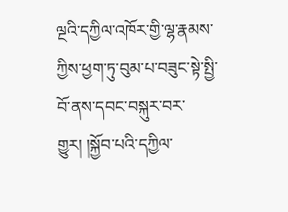ལྔའི་དཀྱིལ་འཁོར་གྱི་ལྷ་རྣམས་ཀྱིས་ཕྱག་ཏུ་བུམ་པ་བཟུང་སྟེ་སྤྱི་བོ་ནས་དབང་བསྐུར་བར་གྱུར། །སྐྱོབ་པའི་དཀྱིལ་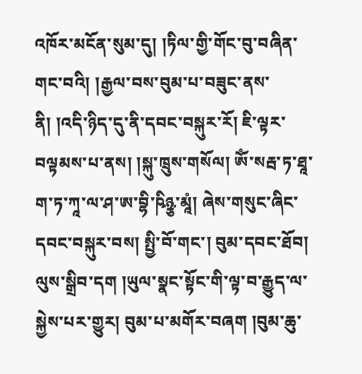འཁོར་མངོན་སུམ་དུ། །ཏིལ་གྱི་གོང་བུ་བཞིན་གང་བའི། །རྒྱལ་བས་བུམ་པ་བཟུང་ནས་ནི། །འདི་ཉིད་དུ་ནི་དབང་བསྐུར་རོ། ཇི་ལྟར་བལྟམས་པ་ནས། །སྐུ་ཁྲུས་གསོལ། ༀ་སརྦ་ཏ་ཐཱ་ག་ཏ་ཀཱ་ལ་ཤ་ཨ་བྷི་ཥིཉྩ་མཱཾ། ཞེས་གསུང་ཞིང་དབང་བསྐུར་བས། སྤྱི་བོ་གང་། བུམ་དབང་ཐོབ། ལུས་སྒྲིབ་དག །ཡུལ་སྣང་སྟོང་གི་ལྟ་བ་རྒྱུད་ལ་སྐྱེས་པར་གྱུར། བུམ་པ་མགོར་བཞག །བུམ་ཆུ་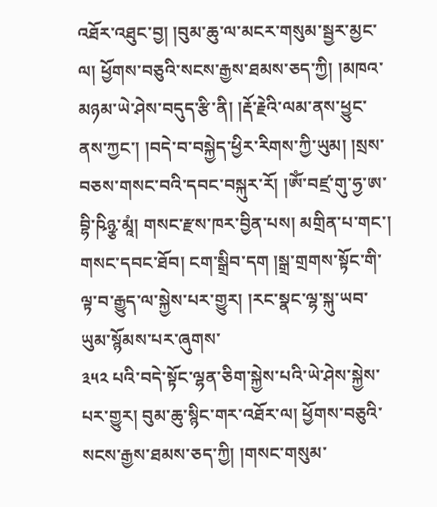འཐོར་འཐུང་བྱ། །བུམ་ཆུ་ལ་མངར་གསུམ་སྦྱར་མྱང་ལ། ཕྱོགས་བཅུའི་སངས་རྒྱས་ཐམས་ཅད་ཀྱི། །མཁའ་མཉམ་ཡེ་ཤེས་བདུད་རྩི་ནི། །རྡོ་རྗེའི་ལམ་ནས་ཕྱུང་ནས་ཀྱང་། །བདེ་བ་བསྐྱེད་ཕྱིར་རིགས་ཀྱི་ཡུམ། །སྲས་བཅས་གསང་བའི་དབང་བསྐུར་རོ། །ༀ་བཛྲ་གུ་ཧྱ་ཨ་བྷི་ཥིཉྩ་མཱཾ། གསང་རྫས་ཁར་བྱིན་པས། མགྲིན་པ་གང་། གསང་དབང་ཐོབ། ངག་སྒྲིབ་དག །སྒྲ་གྲགས་སྟོང་གི་ལྟ་བ་རྒྱུད་ལ་སྐྱེས་པར་གྱུར། །རང་སྣང་ལྷ་སྐུ་ཡབ་ཡུམ་སྙོམས་པར་ཞུགས་
༣༥༢ པའི་བདེ་སྟོང་ལྷན་ཅིག་སྐྱེས་པའི་ཡེ་ཤེས་སྐྱེས་པར་གྱུར། བུམ་ཆུ་སྙིང་གར་འཐོར་ལ། ཕྱོགས་བཅུའི་སངས་རྒྱས་ཐམས་ཅད་ཀྱི། །གསང་གསུམ་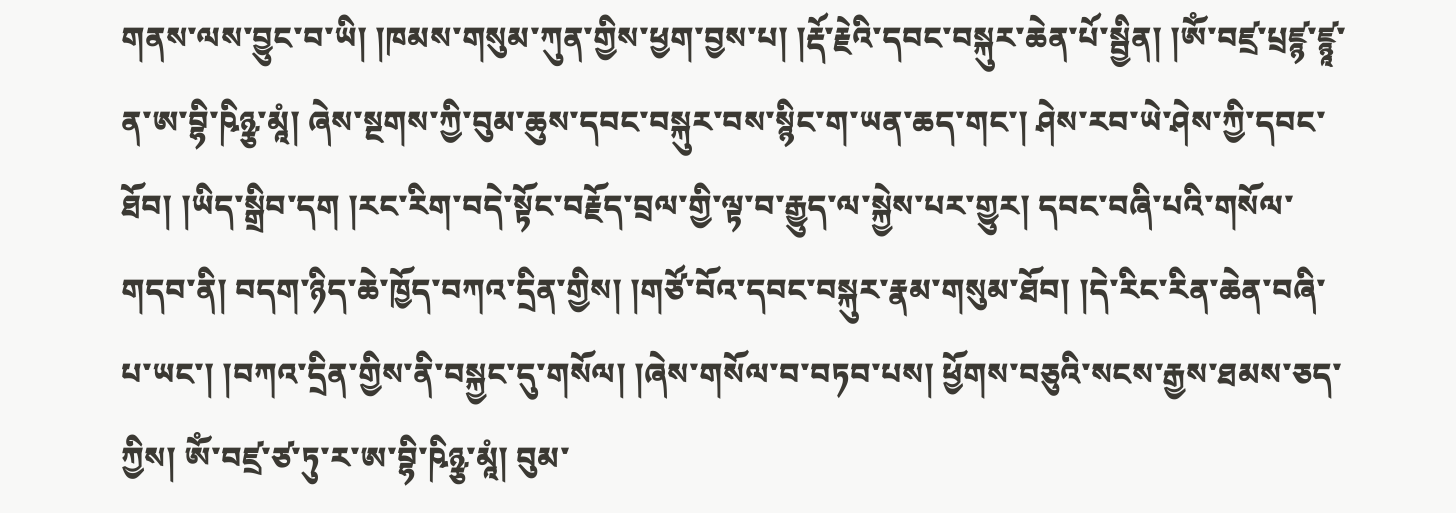གནས་ལས་བྱུང་བ་ཡི། །ཁམས་གསུམ་ཀུན་གྱིས་ཕྱག་བྱས་པ། །རྡོ་རྗེའི་དབང་བསྐུར་ཆེན་པོ་སྦྱིན། །ༀ་བཛྲ་པྲཛྙ་ཛྙཱ་ན་ཨ་བྷི་ཥིཉྩ་མཱཾ། ཞེས་སྔགས་ཀྱི་བུམ་ཆུས་དབང་བསྐུར་བས་སྙིང་ག་ཡན་ཆད་གང་། ཤེས་རབ་ཡེ་ཤེས་ཀྱི་དབང་ཐོབ། །ཡིད་སྒྲིབ་དག །རང་རིག་བདེ་སྟོང་བརྗོད་བྲལ་གྱི་ལྟ་བ་རྒྱུད་ལ་སྐྱེས་པར་གྱུར། དབང་བཞི་པའི་གསོལ་གདབ་ནི། བདག་ཉིད་ཆེ་ཁྱོད་བཀའ་དྲིན་གྱིས། །གཙོ་བོའ་དབང་བསྐུར་རྣམ་གསུམ་ཐོབ། །དེ་རིང་རིན་ཆེན་བཞི་པ་ཡང་། །བཀའ་དྲིན་གྱིས་ནི་བསྐྱང་དུ་གསོལ། །ཞེས་གསོལ་བ་བཏབ་པས། ཕྱོགས་བཅུའི་སངས་རྒྱས་ཐམས་ཅད་ཀྱིས། ༀ་བཛྲ་ཙ་ཏུ་ར་ཨ་བྷི་ཥིཉྩ་མཱཾ། བུམ་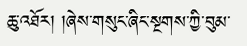ཆུ་འཐོར། །ཞེས་གསུང་ཞིང་སྔགས་ཀྱི་བུམ་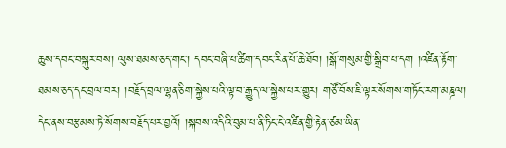ཆུས་དབང་བསྐུར་བས། ལུས་ཐམས་ཅད་གང་། དབང་བཞི་པ་ཚིག་དབང་རིན་པོ་ཆེ་ཐོབ། །སྒོ་གསུམ་གྱི་སྒྲིབ་པ་དག །འཛིན་རྟོག་ཐམས་ཅད་དང་བྲལ་བར། །བརྗོད་བྲལ་ལྷན་ཅིག་སྐྱེས་པའི་ལྟ་བ་རྒྱུད་ལ་སྐྱེས་པར་གྱུར། གཙོ་བོས་ཇི་ལྟར་སོགས་གཏོང་རག་མཎྜལ། དེང་ནས་བརྩམས་ཏེ་སོགས་བརྗོད་པར་བྱའོ། །སྐབས་འདིའི་བུམ་པ་ནི་ཏིང་ངེ་འཛིན་གྱི་རྟེན་ཙམ་ཡིན་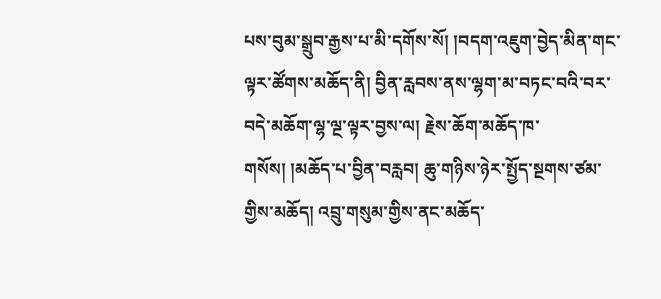པས་བུམ་སྒྲུབ་རྒྱས་པ་མི་དགོས་སོ། །བདག་འཇུག་བྱེད་མིན་གང་ལྟར་ཚོགས་མཆོད་ནི། བྱིན་རླབས་ནས་ལྷག་མ་བཏང་བའི་བར་བདེ་མཆོག་ལྷ་ལྔ་ལྟར་བྱས་ལ། རྗེས་ཆོག་མཆོད་ཁ་གསོས། །མཆོད་པ་བྱིན་བརླབ། ཆུ་གཉིས་ཉེར་སྤྱོད་སྔགས་ཙམ་གྱིས་མཆོད། འབྲུ་གསུམ་གྱིས་ནང་མཆོད་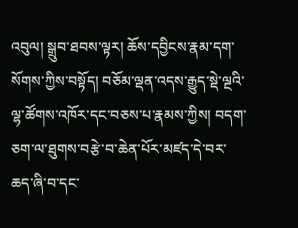འབུལ། སྒྲུབ་ཐབས་ལྟར། ཆོས་དབྱིངས་རྣམ་དག་སོགས་ཀྱིས་བསྟོད། བཅོམ་ལྡན་འདས་རྒྱུད་སྡེ་ལྔའི་ལྷ་ཚོགས་འཁོར་དང་བཅས་པ་རྣམས་ཀྱིས། བདག་ཅག་ལ་ཐུགས་བརྩེ་བ་ཆེན་པོར་མཛད་དེ་བར་ཆད་ཞི་བ་དང་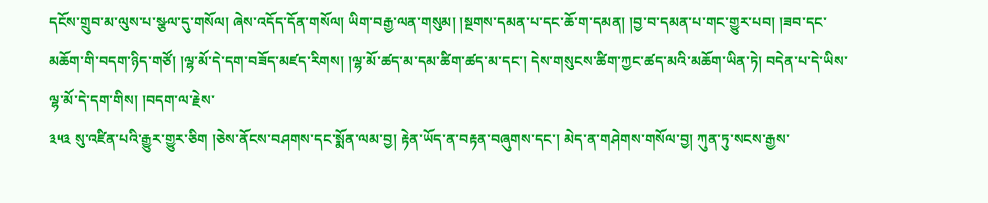དངོས་གྲུབ་མ་ལུས་པ་སྩལ་དུ་གསོལ། ཞེས་འདོད་དོན་གསོལ། ཡིག་བརྒྱ་ལན་གསུམ། །སྔགས་དམན་པ་དང་ཆོ་ག་དམན། །བྱ་བ་དམན་པ་གང་གྱུར་པབ། །ཟབ་དང་མཆོག་གི་བདག་ཉིད་གཙོ། །ལྷ་མོ་དེ་དག་བཟོད་མཛད་རིགས། །ལྷ་མོ་ཚད་མ་དམ་ཚིག་ཚད་མ་དང་། དེས་གསུངས་ཚིག་ཀྱང་ཚད་མའི་མཆོག་ཡིན་ཏེ། བདེན་པ་དེ་ཡིས་ལྷ་མོ་དེ་དག་གིས། །བདག་ལ་རྗེས་
༣༥༣ སུ་འཛིན་པའི་རྒྱུར་གྱུར་ཅིག །ཅེས་ནོངས་བཤགས་དང་སྨོན་ལམ་བྱ། རྟེན་ཡོད་ན་བརྟན་བཞུགས་དང་། མེད་ན་གཤེགས་གསོལ་བྱ། ཀུན་ཏུ་སངས་རྒྱས་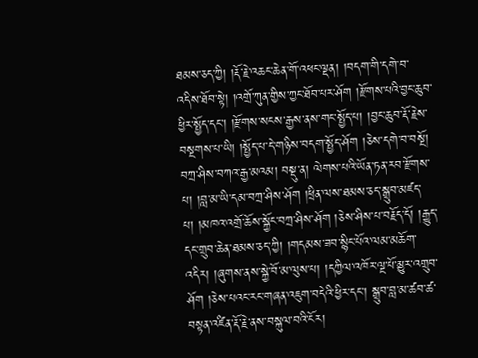ཐམས་ཅད་ཀྱི། །རྡོ་རྗེ་འཆང་ཆེན་གོ་འཕང་ལྡན། །བདག་གི་དགེ་བ་འདིས་ཐོབ་སྟེ། །འགྲོ་ཀུན་གྱིས་ཀྱང་ཐོབ་པར་ཤོག །རྫོགས་པའི་བྱང་ཆུབ་ཕྱིར་སྤྱོད་དང་། །རྫོགས་སངས་རྒྱས་ནས་གང་སྤྱོད་པ། །བྱང་ཆུབ་རྡོ་རྗེས་བསྔགས་པ་ཡི། །སྤྱོད་པ་དེ་གཉིས་བདག་སྤྱོད་ཤོག །ཅེས་དགེ་བ་བསྔོ། བཀྲ་ཤིས་བཀའ་རྒྱ་མའམ། བསྡུ་ན། ལེགས་པའི་ཡོན་ཏན་རབ་རྫོགས་པ། །བླ་མ་ཡི་དམ་བཀྲ་ཤིས་ཤོག །ཕྲིན་ལས་ཐམས་ཅད་སྒྲུབ་མཛད་པ། །མཁའ་འགྲོ་ཆོས་སྐྱོང་བཀྲ་ཤིས་ཤོག །ཅེས་ཤིས་པ་བརྗོད་དོ། །རྒྱུད་དང་གྲུབ་ཆེན་ཐམས་ཅད་ཀྱི། །གདམས་ཟབ་སྙིང་པོའ་ལམ་མཆོག་འདིར། །ཞུགས་ནས་སྐྱེ་བོ་མ་ལུས་པ། །དཀྱིལ་འཁོར་ལྔ་པོ་མྱུར་འགྲུབ་ཤོག །ཅེས་པའང་རང་གཞན་འཇུག་བདེའི་ཕྱིར་དང་། སྒྲུབ་བླ་མ་ཚབ་ཚ་བསྟན་འཛིན་རྡོ་རྗེ་ནས་བསྐུལ་བའི་ངོར།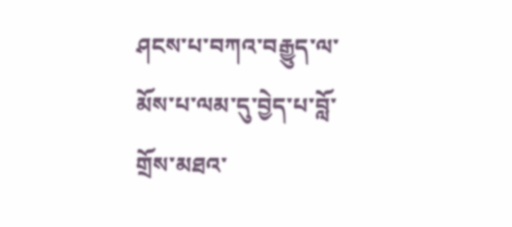ཤངས་པ་བཀའ་བརྒྱུད་ལ་མོས་པ་ལམ་དུ་བྱེད་པ་བློ་གྲོས་མཐའ་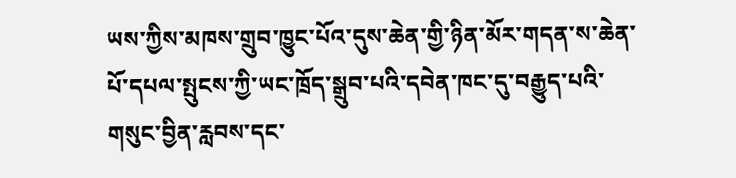ཡས་ཀྱིས་མཁས་གྲུབ་ཁྱུང་པོའ་དུས་ཆེན་གྱི་ཉིན་མོར་གདན་ས་ཆེན་པོ་དཔལ་སྤུངས་ཀྱི་ཡང་ཁྲོད་སྒྲུབ་པའི་དབེན་ཁང་དུ་བརྒྱུད་པའི་གསུང་བྱིན་རླབས་དང་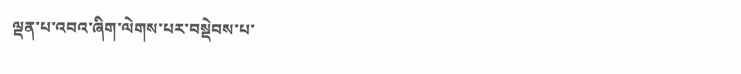ལྡན་པ་འབའ་ཞིག་ལེགས་པར་བསྡེབས་པ་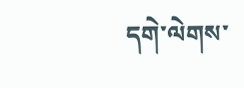དགེ་ལེགས་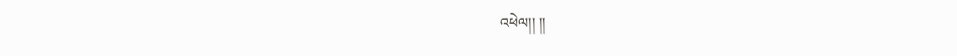འཕེལ།། །།